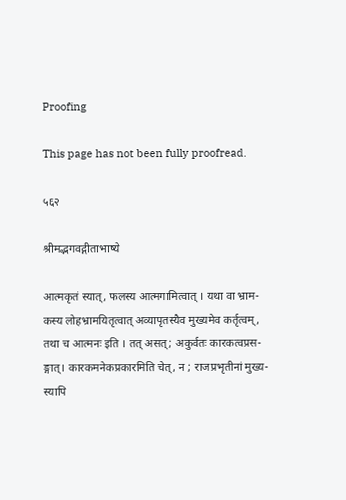Proofing

This page has not been fully proofread.

५६२

श्रीमद्भगवद्गीताभाष्ये

आत्मकृतं स्यात्, फलस्य आत्मगामित्वात् । यथा वा भ्राम-
कस्य लोहभ्रामयितृत्वात् अव्यापृतस्यैव मुख्यमेव कर्तृत्वम्,
तथा च आत्मनः इति । तत् असत्; अकुर्वतः कारकत्वप्रस-
ङ्गात्। कारकमनेकप्रकारमिति चेत्, न ; राजप्रभृतीनां मुख्य-
स्यापि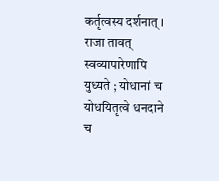कर्तृत्वस्य दर्शनात् । राजा तावत् स्वव्यापारेणापि
युध्यते ; योधानां च योधयितृत्वे धनदाने च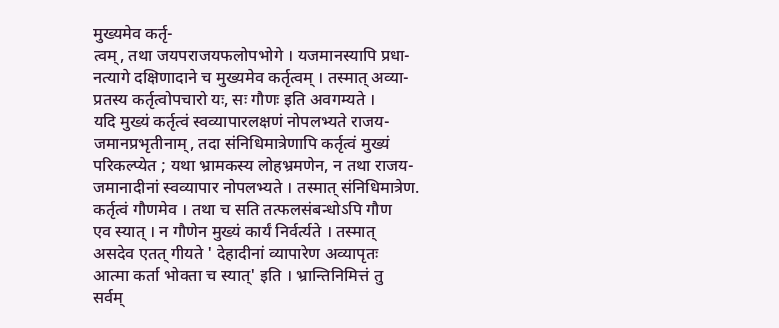मुख्यमेव कर्तृ-
त्वम्, तथा जयपराजयफलोपभोगे । यजमानस्यापि प्रधा-
नत्यागे दक्षिणादाने च मुख्यमेव कर्तृत्वम् । तस्मात् अव्या-
प्रतस्य कर्तृत्वोपचारो यः, सः गौणः इति अवगम्यते ।
यदि मुख्यं कर्तृत्वं स्वव्यापारलक्षणं नोपलभ्यते राजय-
जमानप्रभृतीनाम्, तदा संनिधिमात्रेणापि कर्तृत्वं मुख्यं
परिकल्प्येत ; यथा भ्रामकस्य लोहभ्रमणेन, न तथा राजय-
जमानादीनां स्वव्यापार नोपलभ्यते । तस्मात् संनिधिमात्रेण.
कर्तृत्वं गौणमेव । तथा च सति तत्फलसंबन्धोऽपि गौण
एव स्यात् । न गौणेन मुख्यं कार्यं निर्वर्त्यते । तस्मात्
असदेव एतत् गीयते ' देहादीनां व्यापारेण अव्यापृतः
आत्मा कर्ता भोक्ता च स्यात्' इति । भ्रान्तिनिमित्तं तु
सर्वम्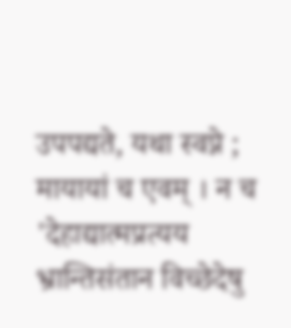उपपद्यते, यथा स्वप्ने ; मायायां च एवम् । न च
'देहाद्यात्मप्रत्यय भ्रान्तिसंतान विच्छेदेषु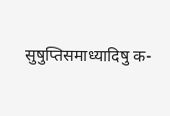सुषुप्तिसमाध्यादिषु क-